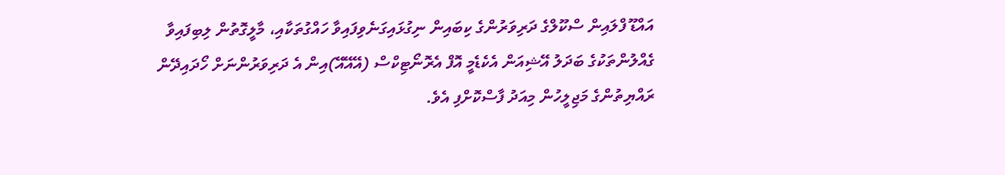އައްޑޫ ފްލައިން ސްކޫލްގެ ދަރިވަރުންގެ ކިބައިން ނިގުޅައިގަނެވިފައިވާ ހައްގުތަކާއި، މާލީގޮތުން ލިބިފައިވާ ގެއްލުންތަކުގެ ބަދަލު އޭޝިއަން އެކެޑެމީ އޮފް އެރޮނޯޓިކްސް (އޭއޭއޭ)އިން އެ ދަރިވަރުންނަށް ހޯދައިދޭން ރައްޔިތުންގެ މަޖިލީހުން މިއަދު ފާސްކޮށްފި އެވެ.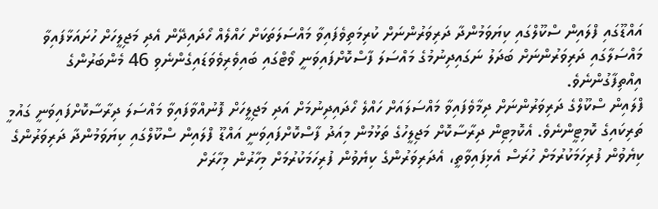އައްޑޫގައި ފްލައިން ސްކޫލްގައި ކިޔަވަމުންދާ ދަރިވަރުންނަށް ކުރިމަތިވެފައިވާ މައްސަލަތަކަށް ހައްލެއް ހޯދައިދޭން އެދި މަޖިލީހަށް ހުށައަޅާފައިވާ މައްސަލާގައި ދަރިވަރުންނަށް ބަދަލު ނަގައިދިނުމުގެ މައްސަލަ ފާސްކޮށްފައިވަނީ ވޯޓްގައި ބައިވެރިވެވަޑައިގެންނެވި 46 މެންބަރުންގެ އިއްތިފާގުންނެވެ.
ފްލައިން ސްކޫލްގެ ދަރިވަރުންނަށް ދިމާވެފައިވާ މައްސަލައަށް ހައްލެ ހޯދައިދިނުމަށް އަދި މަޖިލީހަށް ފޮނުއްވާފައިވާ މައްސަލަ ދިރާސާކޮށްފައިވަނީ ގައުމީ ތަރިކައިގެ ކޮމިޓީންނެވެ. އެކޮމިޓިން ދިރާސާކޮށް މަޖިލީހުގެ ތަޅުމުން މިއަދު ފާސްކޮށްފައިވަނީ އައްޑޫ ފްލައިން ސްކޫލްގައި ކިޔަވަމުންދާ ދަރިވަރުންގެ ކިޔެވުން ފުރިހަމަކުރުމަށް ހުރަސް އެޅިފައިވާތީ، އެދަރިވަރުންގެ ކިޔެވުން ފުރިހަމަކުރުމަށް މިހާރުން މިހާރަށް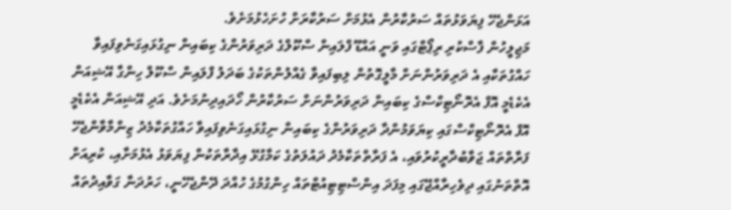އަޅަންޖެހޭ ފިޔަވަޅުތައް ސަރުކާރުން އެޅުމަށް ސަރުކާރަށް ހުށަހެޅުމަށެވެ.
މަޖިލީހުން ފާސްކުރި ރިޕޯޓްގައި ވަނީ އައްޑޫ ފްލައިން ސްކޫލްގެ ދަރިވަރުންގެ ކިބައިން ނިގުޅައިގަނެވިފައިވާ ހައްގުތަކާއި އެ ދަރިވަރުންނަށް މާލީގޮތުން ލިބިފައިވާ ގެއްލުންތަކުގެ ބަދަލު ފްލައިން ސްކޫލް ހިންގާ އޭޝިއަން އެކެޑެމީ އޮފް އެރޮނޯޓިކްސްގެ ކިބައިން ދަރިވަރުންނަށް ސަރުކާރުން ހޯދައިދިނުމަށެވެ. އަދި އޭޝިއަން އެކެޑެމީ އޮފް އެރޮނޯޓިކްސްގައި ކިޔަވަމުންދާ ދަރިވަރުންގެ ކިބައިން ނިގުޅައިގަނެވިފައިވާ ހައްގުތަކާމެދު ޒިންމާވާންޖެހޭ ފަރާތްތައް ޖަވާބުދާރީކުރުވައި، އެ ފަރާތްތަކާމެދު ދައުލަތުގެ ކަމާގުޅޭ އިދާރާތަކުން ފިޔަވަޅު އެޅުމަށާއި، ކުރިއަށް އޮތްތަނުގައި ދިވެހިރާއްޖޭގައި މިފަދަ އިންސްޓިޓިއުޓްތައް ހިންގުމުގެ ހުއްދަ ދޭންޖެހޭނީ، ހަރުދަނާ ގަވާއިދުތައް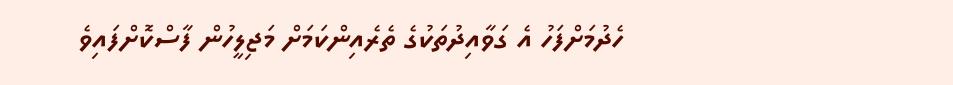ހެދުމަށްފަހު އެ ގަވާއިދުތަކުގެ ތެރެއިންކަމަށް މަޖިލީހުން ފާސްކޮށްފައިވެ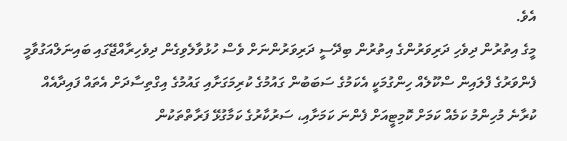އެވެ.
މީގެ އިތުރުން ދިވެހި ދަރިވަރުންގެ އިތުރުން ބިދޭސީ ދަރިވަރުންނަށް ވެސް ހުޅުވާލެވިގެން ދިވެހިރާއްޖޭގައި ބައިނަލްއަގުވާމީ ފެންވަރުގެ ފްލައިން ސްކޫލެއް ހިންގުމަކީ އެކަމުގެ ސަބަބުން ގައުމުގެ ކުރިމަގަށާއި ގައުމުގެ އިގްތިސާދަށް އެތައް ފައިދާއެއް ކުރާނެ މުހިންމު ކަމެއް ކަމަށް ކޮމިޓީއަށް ފެންނަ ކަމަށާއި، ސަރުކާރުގެ ކަމާގުޅޭ ފަރާތްތަކުން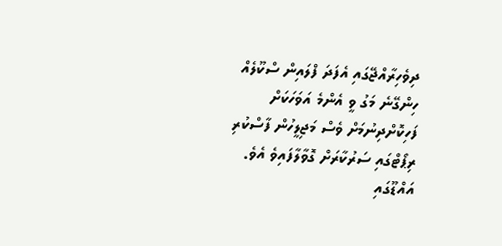ދިވެހިރާއްޖޭގައި އެފަދަ ފްލައިން ސްކޫލެއް ހިންގޭނެ މަގު ވީ އެންމެ އަވަހަކަށް ފަހިކޮށްދިނުމަށް ވެސް މަޖިލީހުން ފާސްކުރި ރިޕޯޓްގައި ސަރުކާރަށް ގޮވާލާފައިވެ އެވެ.
އައްޑޫގައި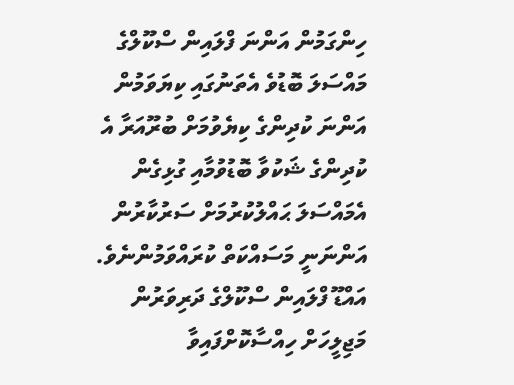ހިންގަމުން އަންނަ ފްލައިން ސްކޫލްގެ މައްސަލަ ބޮޑުވެ އެތަނުގައި ކިޔަވަމުން އަންނަ ކުދިންގެ ކިޔެވުމަށް ބުރޫއަރާ އެ ކުދިންގެ ޝަކުވާ ބޮޑުވުމާއި ގުޅިގެން އެމައްސަލަ ޙައްލުކުރުމަށް ސަރުކާރުން އަންނަނީ މަސައްކަތް ކުރައްވަމުންނެވެ.
އައްޑޫ ފްލައިން ސްކޫލްގެ ދަރިވަރުން މަޖިލީހަށް ހިއްސާކޮށްފައިވާ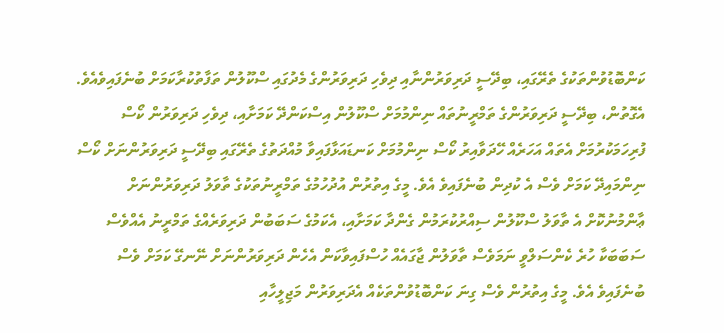ކަންބޮޑުވުންތަކުގެ ތެރޭގައި، ބިދޭސީ ދަރިވަރުންނާއި ދިވެހި ދަރިވަރުންގެ މެދުގައި ސްކޫލުން ތަފާތުކުރާކަމަށް ބުނެފައިވެއެވެ. އެގޮތުން، ބިދޭސީ ދަރިވަރުންގެ ތަމްރީނުތައް ނިންމުމަށް ސްކޫލުން އިސްކަންދޭ ކަމަށާއި، ދިވެހި ދަރިވަރުން ކޯސް ފުރިހަމަކުރުމަށް އެތައް އަހަރެއް ހޭދަވާއިރު ކޯސް ނިންމުމަށް ކަނޑައަޅާފައިވާ މުއްދަތުގެ ތެރޭގައި ބިދޭސީ ދަރިވަރުންނަށް ކޯސް ނިންމައިދޭ ކަމަށް ވެސް އެ ކުދިން ބުނެފައިވެ އެވެ. މީގެ އިތުރުން އުދުހުމުގެ ތަމްރީނުތަކުގެ ތާވަލު ދަރިވަރުންނަށް ޢާންމުނުކޮށް އެ ތާވަލު ސްކޫލުން ސިއްރުކުރަމުން ގެންދާ ކަމަށާއި، އެކަމުގެ ސަބަބުން ދަރިވަރެއްގެ ތަމްރީނު އެއްވެސް ސަބަބަކާ ހުރެ ކެންސަލްވީ ނަމަވެސް ތާވަލުން ޖާގައެއް ހުސްފައިވާކަން އެހެން ދަރިވަރުންނަށް ނޭނގޭ ކަމަށް ވެސް ބުނެފައިވެ އެވެ. މީގެ އިތުރުން ވެސް ގިނަ ކަންބޮޑުވުންތަކެއް އެދަރިވަރުން މަޖިލީހާއި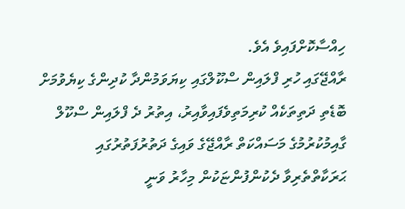ހިއްސާކޮށްފައިވެ އެވެ.
ރާއްޖޭގައި ހުރި ފްލައިން ސްކޫލްގައި ކިޔަވަމުންދާ ކުދިންގެ ކިޔެވުމަށް ބޮޑެތި ދަތިތަކެއް ކުރިމަތިވެފައިވާއިރު، އިތުރު ދެ ފްލައިން ސްކޫލް ގާއިމުކުރުމުގެ މަސައްކަތް ރާއްޖޭގެ ވައިގެ ދަތުރުފަތުރުގައި ޙަރަކާތްތެރިވާ ދެކުންފުންޏަކުން މިހާރު ވަނީ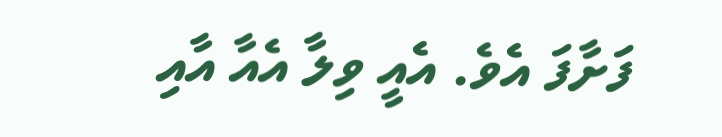ފަށާފަ އެވެ. އެއީ ވިލާ އެއާ އާއި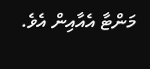މަންޓާ އެއާއިން އެވެ.